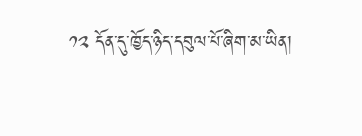༡༢ དོན་དུ་ཁྱོད་ཉིད་དབུལ་པོ་ཞིག་མ་ཡིན།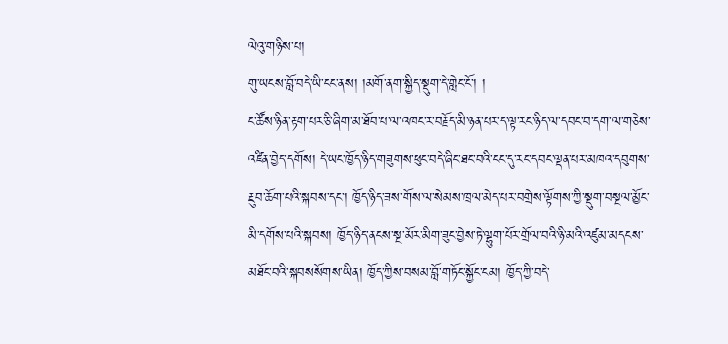ལེའུ་གཉིས་པ།
གུ་ཡངས་བློ་བདེ་ཡི་ངང་ནས། །མགོ་ནག་སྐྱིད་སྡུག་དེ་གླེང་ངོ་། །
ང་ཚོས་ཉིན་རྟག་པར་ཅི་ཞིག་མ་ཐོབ་པ་ལ་འཁང་ར་བརྗོད་མི་ཉན་པར་ད་ལྟ་རང་ཉིད་ལ་དབང་བ་དག་ལ་གཅེས་འཛིན་བྱེད་དགོས། དེ་ཡང་ཁྱོད་ཉིད་གཟུགས་ཕུང་བདེ་ཞིང་ཐང་བའི་ངང་དུ་རང་དབང་ལྡན་པར་མཁའ་དབུགས་རྔུབ་ཆོག་པའི་སྐབས་དང་། ཁྱོད་ཉིད་ཟས་གོས་ལ་སེམས་ཁྲལ་མེད་པར་བགྲེས་ལྟོགས་ཀྱི་སྡུག་བསྔལ་མྱོང་མི་དགོས་པའི་སྐབས། ཁྱོད་ཉིད་ནངས་སྔ་མོར་མིག་ཟུང་བྱེས་ཏེ་ལྷུག་པོར་གྲོལ་བའི་ཉི་མའི་འཛུམ་མདངས་མཐོང་བའི་སྐབསསོགས་ཡིན། ཁྱོད་ཀྱིས་བསམ་བློ་གཏོང་སྐྱོང་ངམ། ཁྱོད་ཀྱི་བདེ་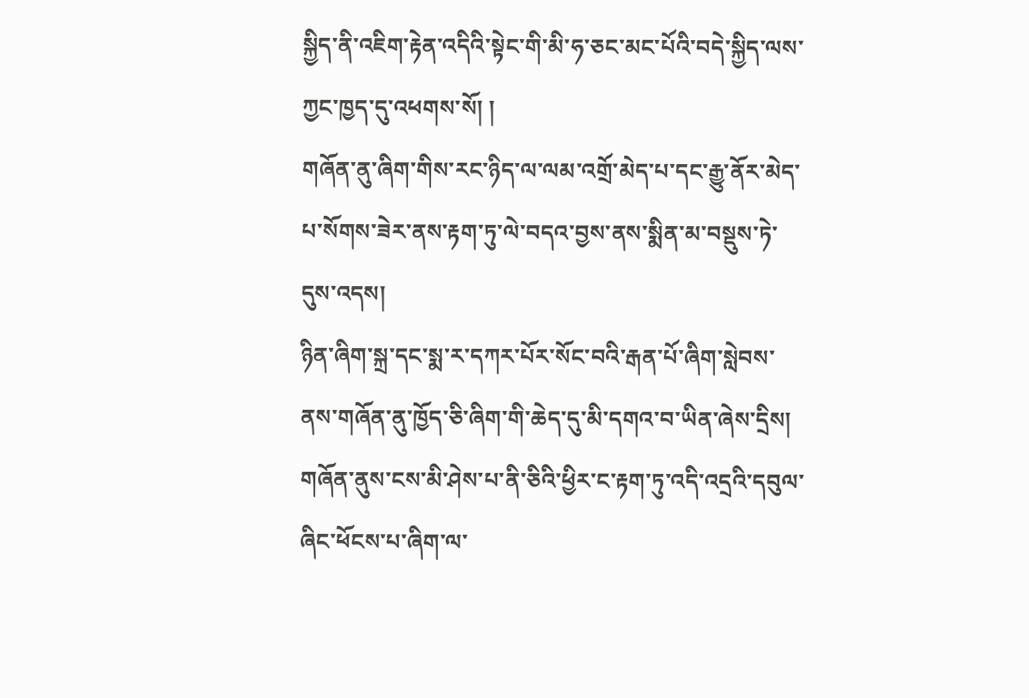སྐྱིད་ནི་འཇིག་རྟེན་འདིའི་སྟེང་གི་མི་ཧ་ཅང་མང་པོའི་བདེ་སྐྱིད་ལས་ཀྱང་ཁྱད་དུ་འཕགས་སོ། །
གཞོན་ནུ་ཞིག་གིས་རང་ཉིད་ལ་ལམ་འགྲོ་མེད་པ་དང་རྒྱུ་ནོར་མེད་པ་སོགས་ཟེར་ནས་རྟག་ཏུ་ལེ་བདའ་བྱས་ནས་སྨིན་མ་བསྡུས་ཏེ་དུས་འདས།
ཉིན་ཞིག་སྐྲ་དང་སྨ་ར་དཀར་པོར་སོང་བའི་རྒན་པོ་ཞིག་སླེབས་ནས་གཞོན་ནུ་ཁྱོད་ཅི་ཞིག་གི་ཆེད་དུ་མི་དགའ་བ་ཡིན་ཞེས་དྲིས།
གཞོན་ནུས་ངས་མི་ཤེས་པ་ནི་ཅིའི་ཕྱིར་ང་རྟག་ཏུ་འདི་འདྲའི་དབུལ་ཞིང་ཕོངས་པ་ཞིག་ལ་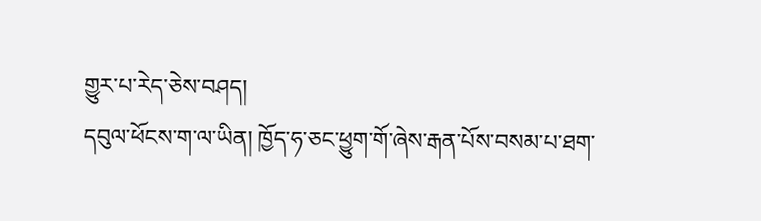གྱུར་པ་རེད་ཅེས་བཤད།
དབུལ་ཕོངས་ག་ལ་ཡིན། ཁྱོད་ཧ་ཅང་ཕྱུག་གོ་ཞེས་རྒན་པོས་བསམ་པ་ཐག་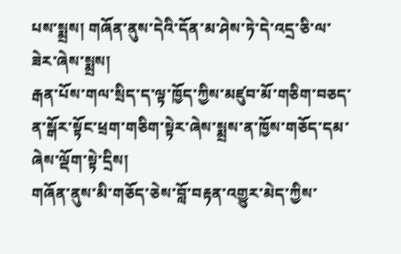པས་སྨྲས། གཞོན་ནུས་དེའི་དོན་མ་ཤེས་ཏེ་དེ་འདྲ་ཅི་ལ་ཟེར་ཞེས་སྨྲས།
རྒན་པོས་གལ་སྲིད་ད་ལྟ་ཁྱོད་ཀྱིས་མཛུབ་མོ་གཅིག་བཅད་ན་སྒོར་སྟོང་ཕྲག་གཅིག་སྟེར་ཞེས་སྨྲས་ན་ཁྱོས་གཅོད་དམ་ཞེས་ལྡོག་སྟེ་དྲིས།
གཞོན་ནུས་མི་གཅོད་ཅེས་བློ་བརྟན་འགྱུར་མེད་ཀྱིས་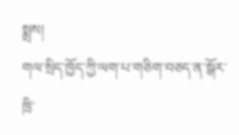སྨྲས།
གལ་སྲིད་ཁྱོད་ཀྱི་ལག་པ་གཅིག་བཅད་ན་སྒོར་ཁྲི་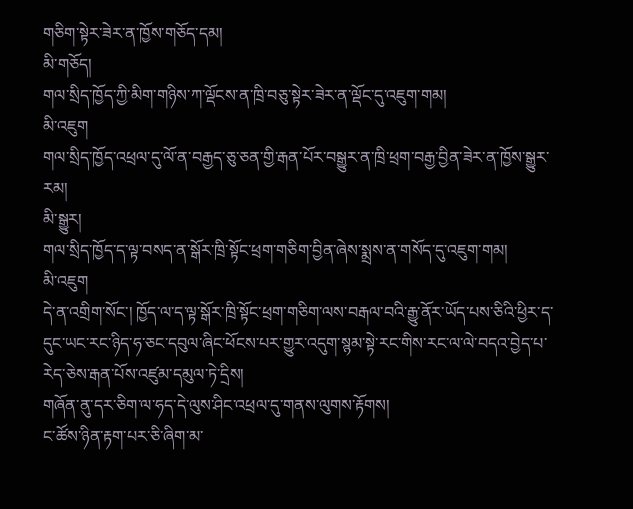གཅིག་སྟེར་ཟེར་ན་ཁྱོས་གཅོད་དམ།
མི་གཅོད།
གལ་སྲིད་ཁྱོད་ཀྱི་མིག་གཉིས་ཀ་ལྡོངས་ན་ཁྲི་བཅུ་སྟེར་ཟེར་ན་ལྡོང་དུ་འཇུག་གམ།
མི་འཇུག
གལ་སྲིད་ཁྱོད་འཕྲལ་དུ་ལོ་ན་བརྒྱད་ཅུ་ཅན་གྱི་རྒན་པོར་བསྒྱུར་ན་ཁྲི་ཕྲག་བརྒྱ་བྱིན་ཟེར་ན་ཁྱོས་སྒྱུར་རམ།
མི་སྒྱུར།
གལ་སྲིད་ཁྱོད་ད་ལྟ་བསད་ན་སྒོར་ཁྲི་སྟོང་ཕྲག་གཅིག་བྱིན་ཞེས་སྨྲས་ན་གསོད་དུ་འཇུག་གམ།
མི་འཇུག
དེ་ན་འགྲིག་སོང་། ཁྱོད་ལ་ད་ལྟ་སྒོར་ཁྲི་སྟོང་ཕྲག་གཅིག་ལས་བརྒལ་བའི་རྒྱུ་ནོར་ཡོད་པས་ཅིའི་ཕྱིར་ད་དུང་ཡང་རང་ཉིད་ཧ་ཅང་དབུལ་ཞིང་ཕོངས་པར་གྱུར་འདུག་སྙམ་སྟེ་རང་གིས་རང་ལ་ལེ་བདའ་བྱེད་པ་རེད་ཅེས་རྒན་པོས་འཛུམ་དམུལ་ཏེ་དྲིས།
གཞོན་ནུ་དར་ཅིག་ལ་ཧད་དེ་ལུས་ཤིང་འཕྲལ་དུ་གནས་ལུགས་རྟོགས།
ང་ཚོས་ཉིན་རྟག་པར་ཅི་ཞིག་མ་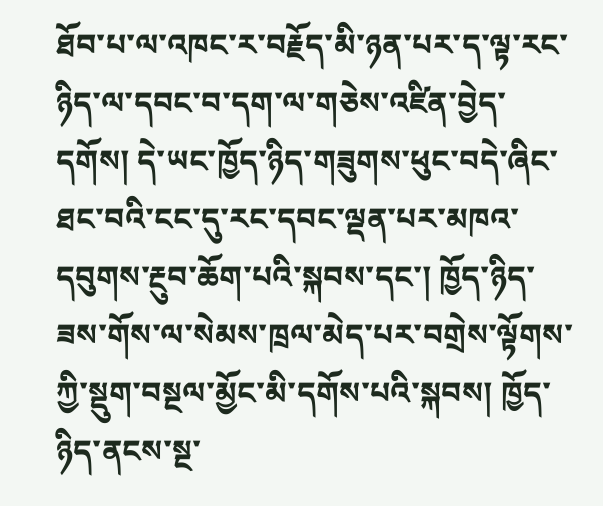ཐོབ་པ་ལ་འཁང་ར་བརྗོད་མི་ཉན་པར་ད་ལྟ་རང་ཉིད་ལ་དབང་བ་དག་ལ་གཅེས་འཛིན་བྱེད་དགོས། དེ་ཡང་ཁྱོད་ཉིད་གཟུགས་ཕུང་བདེ་ཞིང་ཐང་བའི་ངང་དུ་རང་དབང་ལྡན་པར་མཁའ་དབུགས་རྔུབ་ཆོག་པའི་སྐབས་དང་། ཁྱོད་ཉིད་ཟས་གོས་ལ་སེམས་ཁྲལ་མེད་པར་བགྲེས་ལྟོགས་ཀྱི་སྡུག་བསྔལ་མྱོང་མི་དགོས་པའི་སྐབས། ཁྱོད་ཉིད་ནངས་སྔ་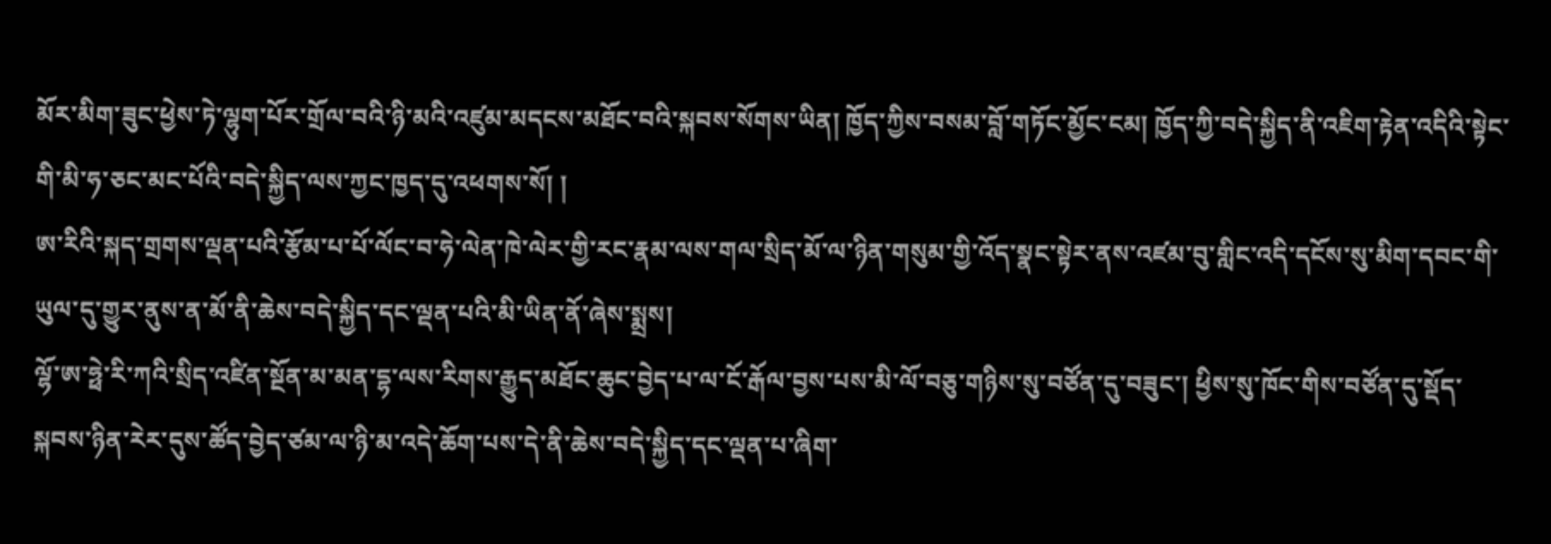མོར་མིག་ཟུང་ཕྱེས་ཏེ་ལྷུག་པོར་གྲོལ་བའི་ཉི་མའི་འཛུམ་མདངས་མཐོང་བའི་སྐབས་སོགས་ཡིན། ཁྱོད་ཀྱིས་བསམ་བློ་གཏོང་མྱོང་ངམ། ཁྱོད་ཀྱི་བདེ་སྐྱིད་ནི་འཇིག་རྟེན་འདིའི་སྟེང་གི་མི་ཧ་ཅང་མང་པོའི་བདེ་སྐྱིད་ལས་ཀྱང་ཁྱད་དུ་འཕགས་སོ། །
ཨ་རིའི་སྐད་གྲགས་ལྡན་པའི་རྩོམ་པ་པོ་ལོང་བ་ཧེ་ལེན་ཁེ་ལེར་གྱི་རང་རྣམ་ལས་གལ་སྲིད་མོ་ལ་ཉིན་གསུམ་གྱི་འོད་སྣང་སྟེར་ནས་འཛམ་བུ་གླིང་འདི་དངོས་སུ་མིག་དབང་གི་ཡུལ་དུ་གྱུར་ནུས་ན་མོ་ནི་ཆེས་བདེ་སྐྱིད་དང་ལྡན་པའི་མི་ཡིན་ནོ་ཞེས་སྨྲས།
ལྷོ་ཨ་ཧྥེ་རི་ཀའི་སྲིད་འཛིན་སྔོན་མ་མན་དྷ་ལས་རིགས་རྒྱུད་མཐོང་ཆུང་བྱེད་པ་ལ་ངོ་རྒོལ་བྱས་པས་མི་ལོ་བཅུ་གཉིས་སུ་བཙོན་དུ་བཟུང་། ཕྱིས་སུ་ཁོང་གིས་བཙོན་དུ་སྡོད་སྐབས་ཉིན་རེར་དུས་ཚོད་བྱེད་ཙམ་ལ་ཉི་མ་འདེ་ཆོག་པས་དེ་ནི་ཆེས་བདེ་སྐྱིད་དང་ལྡན་པ་ཞིག་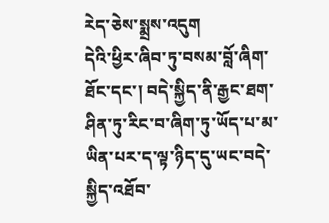རེད་ཅེས་སྨྲས་འདུག
དེའི་ཕྱིར་ཞིབ་ཏུ་བསམ་བློ་ཞིག་ཐོང་དང་། བདེ་སྐྱིད་ནི་རྒྱང་ཐག་ཤིན་ཏུ་རིང་བ་ཞིག་ཏུ་ཡོད་པ་མ་ཡིན་པར་ད་ལྟ་ཉིད་དུ་ཡང་བདེ་སྐྱིད་འཐོབ་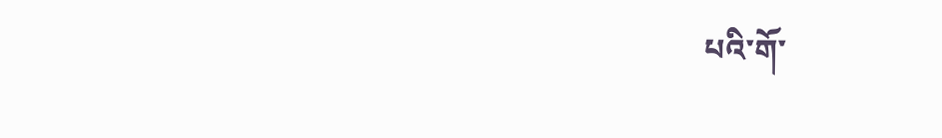པའི་གོ་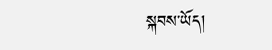སྐབས་ཡོད།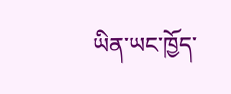ཡིན་ཡང་ཁྱོད་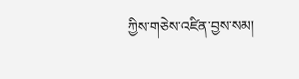ཀྱིས་གཅེས་འཛིན་བྱས་སམ།